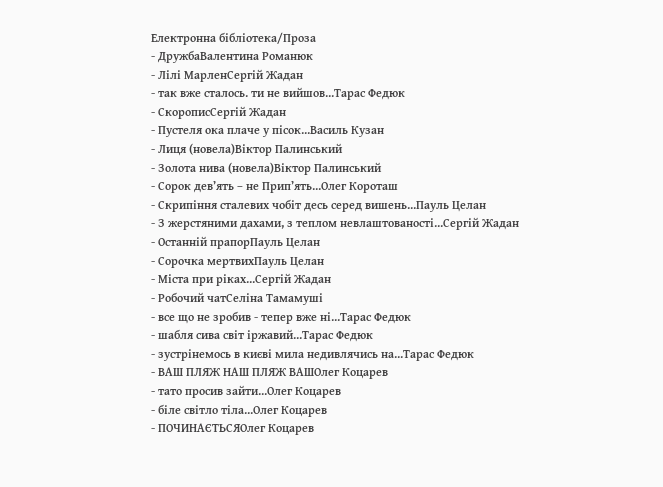Електронна бібліотека/Проза
- ДружбаВалентина Романюк
- Лілі МарленСергій Жадан
- так вже сталось. ти не вийшов...Тарас Федюк
- СкорописСергій Жадан
- Пустеля ока плаче у пісок...Василь Кузан
- Лиця (новела)Віктор Палинський
- Золота нива (новела)Віктор Палинський
- Сорок дев’ять – не Прип’ять...Олег Короташ
- Скрипіння сталевих чобіт десь серед вишень...Пауль Целан
- З жерстяними дахами, з теплом невлаштованості...Сергій Жадан
- Останній прапорПауль Целан
- Сорочка мертвихПауль Целан
- Міста при ріках...Сергій Жадан
- Робочий чатСеліна Тамамуші
- все що не зробив - тепер вже ні...Тарас Федюк
- шабля сива світ іржавий...Тарас Федюк
- зустрінемось в києві мила недивлячись на...Тарас Федюк
- ВАШ ПЛЯЖ НАШ ПЛЯЖ ВАШОлег Коцарев
- тато просив зайти...Олег Коцарев
- біле світло тіла...Олег Коцарев
- ПОЧИНАЄТЬСЯОлег Коцарев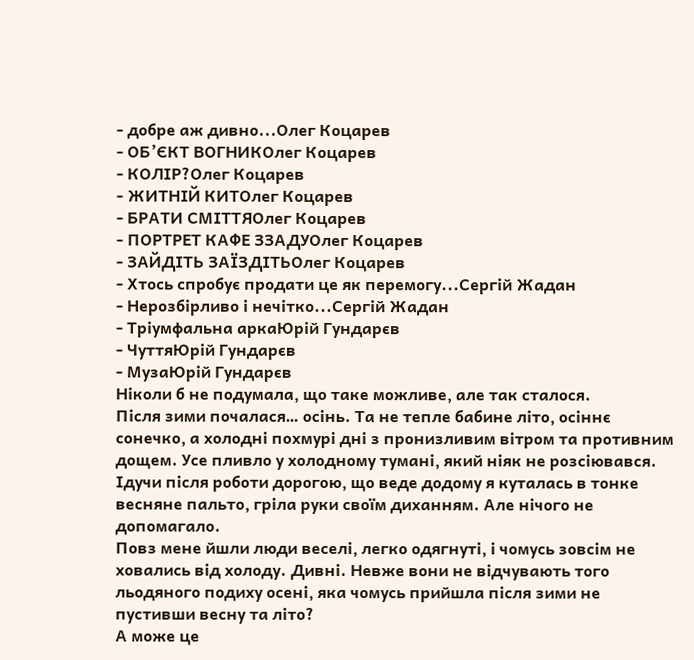- добре аж дивно...Олег Коцарев
- ОБ’ЄКТ ВОГНИКОлег Коцарев
- КОЛІР?Олег Коцарев
- ЖИТНІЙ КИТОлег Коцарев
- БРАТИ СМІТТЯОлег Коцарев
- ПОРТРЕТ КАФЕ ЗЗАДУОлег Коцарев
- ЗАЙДІТЬ ЗАЇЗДІТЬОлег Коцарев
- Хтось спробує продати це як перемогу...Сергій Жадан
- Нерозбірливо і нечітко...Сергій Жадан
- Тріумфальна аркаЮрій Гундарєв
- ЧуттяЮрій Гундарєв
- МузаЮрій Гундарєв
Ніколи б не подумала, що таке можливе, але так сталося.
Після зими почалася… осінь. Та не тепле бабине літо, осіннє сонечко, а холодні похмурі дні з пронизливим вітром та противним дощем. Усе пливло у холодному тумані, який ніяк не розсіювався.
Ідучи після роботи дорогою, що веде додому я куталась в тонке весняне пальто, гріла руки своїм диханням. Але нічого не допомагало.
Повз мене йшли люди веселі, легко одягнуті, і чомусь зовсім не ховались від холоду. Дивні. Невже вони не відчувають того льодяного подиху осені, яка чомусь прийшла після зими не пустивши весну та літо?
А може це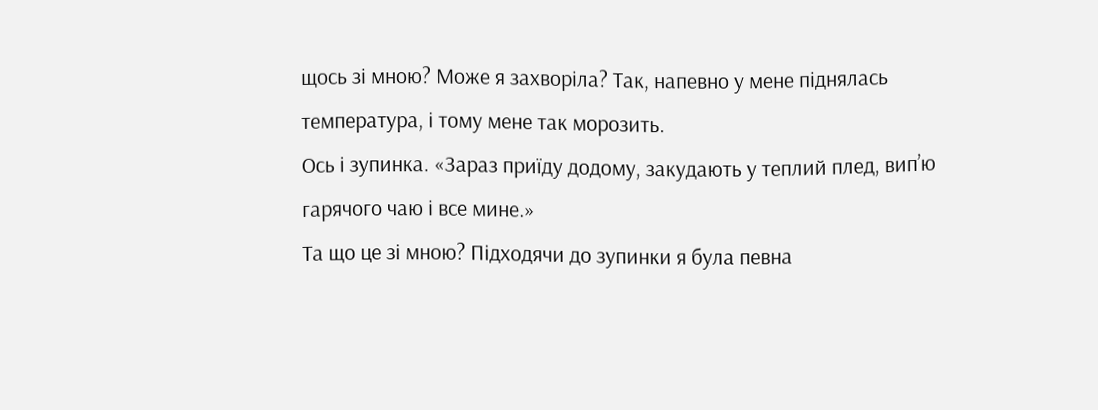щось зі мною? Може я захворіла? Так, напевно у мене піднялась температура, і тому мене так морозить.
Ось і зупинка. «Зараз приїду додому, закудають у теплий плед, вип’ю гарячого чаю і все мине.»
Та що це зі мною? Підходячи до зупинки я була певна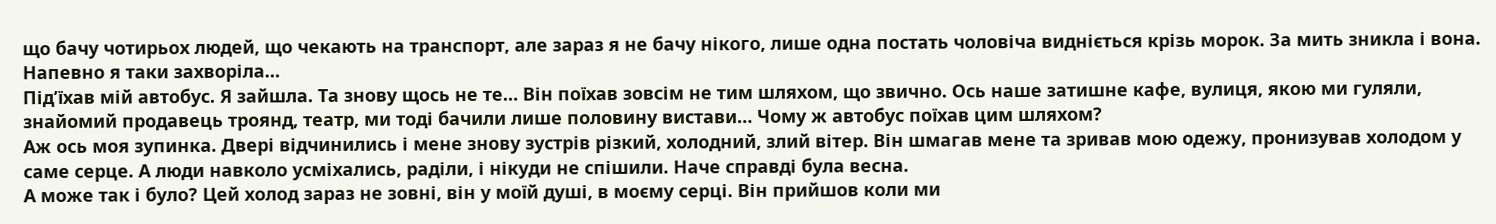що бачу чотирьох людей, що чекають на транспорт, але зараз я не бачу нікого, лише одна постать чоловіча видніється крізь морок. За мить зникла і вона. Напевно я таки захворіла…
Під’їхав мій автобус. Я зайшла. Та знову щось не те… Він поїхав зовсім не тим шляхом, що звично. Ось наше затишне кафе, вулиця, якою ми гуляли, знайомий продавець троянд, театр, ми тоді бачили лише половину вистави… Чому ж автобус поїхав цим шляхом?
Аж ось моя зупинка. Двері відчинились і мене знову зустрів різкий, холодний, злий вітер. Він шмагав мене та зривав мою одежу, пронизував холодом у саме серце. А люди навколо усміхались, раділи, і нікуди не спішили. Наче справді була весна.
А може так і було? Цей холод зараз не зовні, він у моїй душі, в моєму серці. Він прийшов коли ми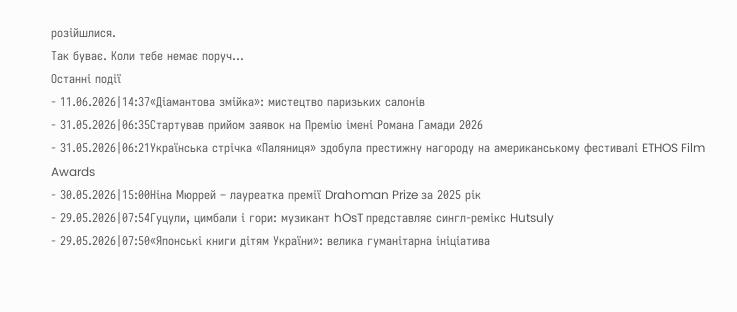розійшлися.
Так буває. Коли тебе немає поруч…
Останні події
- 11.06.2026|14:37«Діамантова змійка»: мистецтво паризьких салонів
- 31.05.2026|06:35Стартував прийом заявок на Премію імені Романа Гамади 2026
- 31.05.2026|06:21Українська стрічка «Паляниця» здобула престижну нагороду на американському фестивалі ETHOS Film Awards
- 30.05.2026|15:00Ніна Мюррей – лауреатка премії Drahoman Prize за 2025 рік
- 29.05.2026|07:54Гуцули, цимбали і гори: музикант hOsT представляє сингл-ремікс Hutsuly
- 29.05.2026|07:50«Японські книги дітям України»: велика гуманітарна ініціатива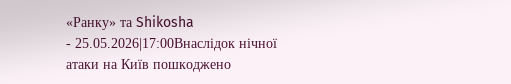«Ранку» та Shikosha
- 25.05.2026|17:00Внаслідок нічної атаки на Київ пошкоджено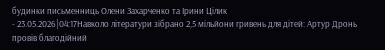будинки письменниць Олени Захарченко та Ірини Цілик
- 23.05.2026|04:17Навколо літератури зібрано 2,5 мільйони гривень для дітей: Артур Дронь провів благодійний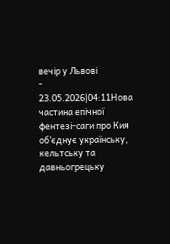вечір у Львові
- 23.05.2026|04:11Нова частина епічної фентезі-саги про Кия об’єднує українську, кельтську та давньогрецьку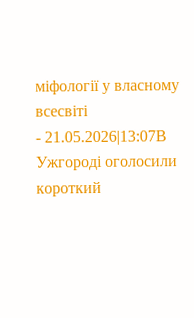міфології у власному всесвіті
- 21.05.2026|13:07В Ужгороді оголосили короткий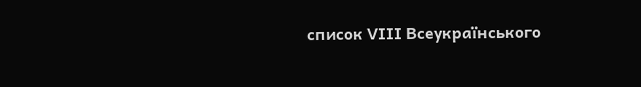список VIІІ Всеукраїнського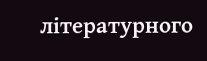літературного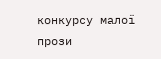конкурсу малої прози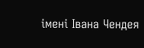імені Івана Чендея